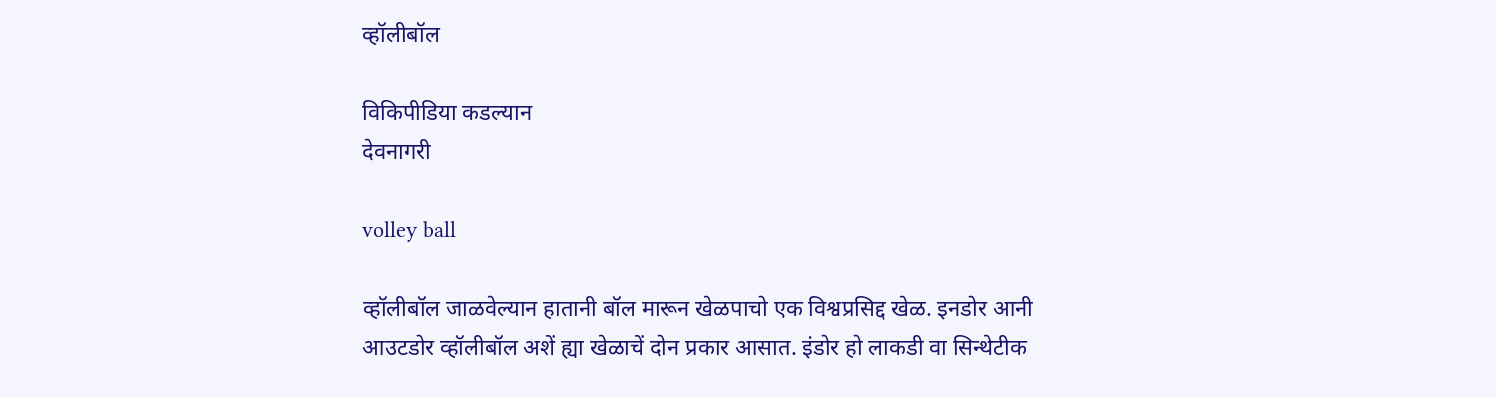व्हॉलीबॉल

विकिपीडिया कडल्यान
देवनागरी

volley ball

व्हॉलीबॉल जाळवेल्यान हातानी बॉल मारून खेळपाचो एक विश्वप्रसिद्द खेळ. इनडोर आनी आउटडोर व्हॉलीबॉल अशें ह्या खेळाचें दोन प्रकार आसात. इंडोर हो लाकडी वा सिन्थेटीक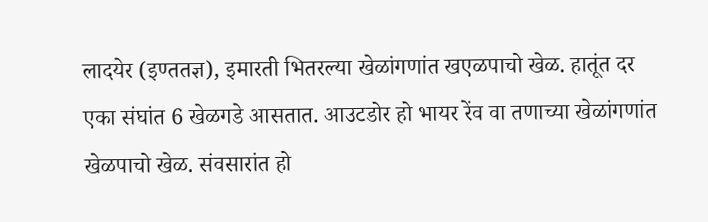लादयेर (इण्ततज्ञ), इमारती भितरल्या खेळांगणांत खएळपाचो खेळ. हातूंत दर एका संघांत 6 खेळगडे आसतात. आउटडोर हो भायर रेंव वा तणाच्या खेळांगणांत खेळपाचो खेळ. संवसारांत हो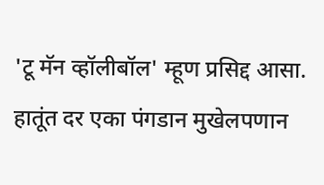'टू मॅन व्हॉलीबॉल' म्हूण प्रसिद्द आसा. हातूंत दर एका पंगडान मुखेलपणान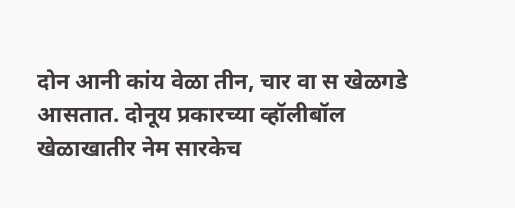दोन आनी कांय वेळा तीन, चार वा स खेळगडे आसतात. दोनूय प्रकारच्या व्हॉलीबॉल खेळाखातीर नेम सारकेच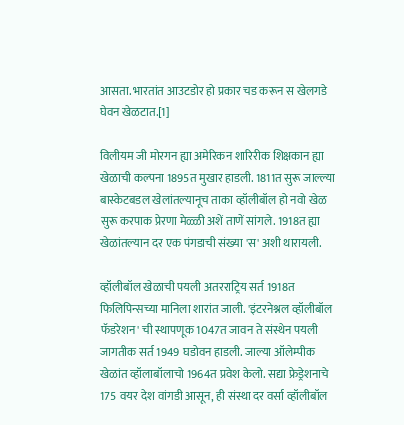आसता. भारतांत आउटडोर हो प्रकार चड करून स खेलगडे घेवन खेळटात.[1]

विलीयम जी मोरगन ह्या अमेरिकन शारिरीक शिक्षकान ह्या खेळाची कल्पना 1895त मुखार हाडली. 1811त सुरू जाल्ल्या बास्केटबडल खेलांतल्यानूच ताका व्हॉलीबॉल हो नवो खेळ सुरू करपाक प्रेरणा मेळ्ळी अशें ताणें सांगले. 1918त ह्या खेळांतल्यान दर एक पंगडाची संख्या 'स' अशी थारायली.

व्हॉलीबॉल खेळाची पयली अतरराट्रिय सर्त 1918त फिलिपिन्सच्या मानिला शारांत जाली. 'इंटरनेश्नल व्हॉलीबॉल फॅडरेशन' ची स्थापणूक 1047त जावन ते संस्थेन पयली जागतीक सर्त 1949 घडोवन हाडली. जाल्या ऑलेम्पीक खेळांत व्हॉलाबॉलाचो 1964त प्रवेश केलो. सद्या फ्रेड्रेशनाचे 175 वयर देश वांगडी आसून, ही संस्था दर वर्सा व्हॉलीबॉल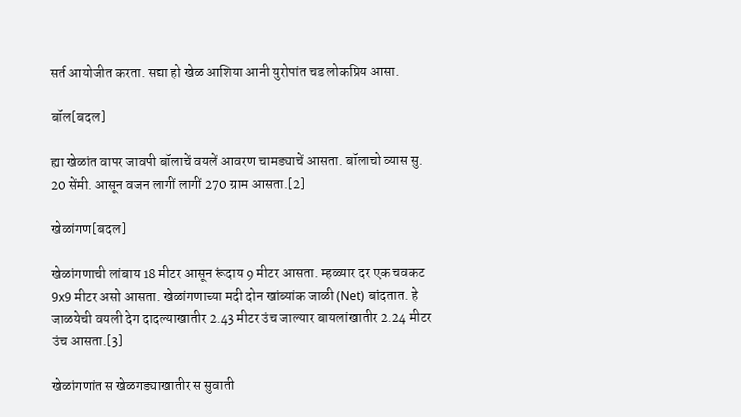सर्त आयोजीत करता. सद्या हो खेळ आशिया आनी युरोपांत चड लोकप्रिय आसा.

बॉल[बदल]

ह्या खेळांत वापर जावपी बॉलाचें वयलें आवरण चामड्याचें आसता. बॉलाचो व्यास सु. 20 सेंमी. आसून वजन लागीं लागीं 270 ग्राम आसता.[2]

खेळांगण[बदल]

खेळांगणाची लांबाय 18 मीटर आसून रूंदाय 9 मीटर आसता. म्हळ्यार दर एक चवकट 9x9 मीटर असो आसता. खेळांगणाच्या मदी दोन खांब्यांक जाळी (Net) बांदतात. हे जाळयेची वयली देग दादल्याखातीर 2.43 मीटर उंच जाल्यार बायलांखातीर 2.24 मीटर उंच आसता.[3]

खेळांगणांत स खेळगड्याखातीर स सुवाती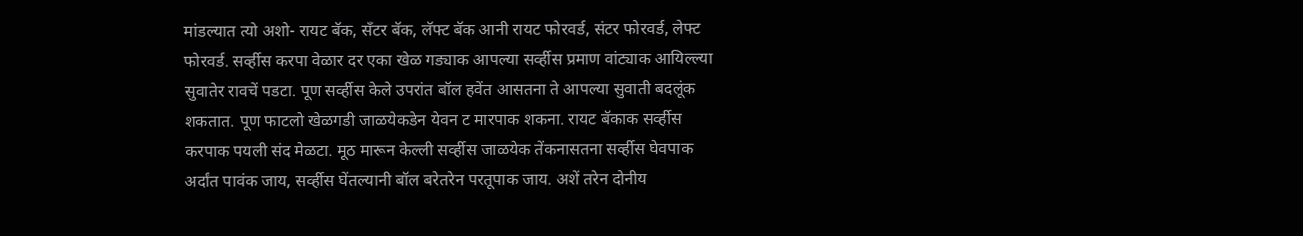मांडल्यात त्यो अशो- रायट बॅक, सँटर बॅक, लॅफ्ट बॅक आनी रायट फोरवर्ड, संटर फोरवर्ड, लेफ्ट फोरवर्ड. सर्व्हीस करपा वेळार दर एका खेळ गड्याक आपल्या सर्व्हीस प्रमाण वांट्याक आयिल्ल्या सुवातेर रावचें पडटा. पूण सर्व्हीस केले उपरांत बॉल हवेंत आसतना ते आपल्या सुवाती बदलूंक शकतात. पूण फाटलो खेळगडी जाळयेकडेन येवन ट मारपाक शकना. रायट बॅकाक सर्व्हीस करपाक पयली संद मेळटा. मूठ मारून केल्ली सर्व्हीस जाळयेक तेंकनासतना सर्व्हीस घेवपाक अर्दांत पावंक जाय, सर्व्हीस घेंतल्यानी बॉल बरेतरेन परतूपाक जाय. अशें तरेन दोनीय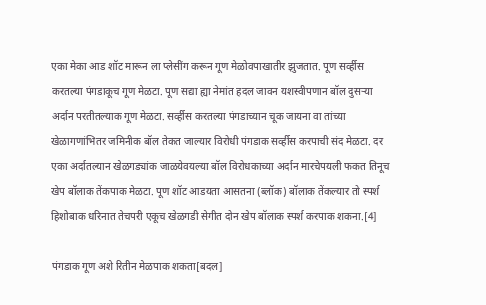एका मेका आड शॉट मारून ला प्लेसींग करून गूण मेळोवपाखातीर झुजतात. पूण सर्व्हीस करतल्या पंगडाकूच गूण मेळटा. पूण सद्या ह्या नेमांत हदल जावन यशस्वीपणान बॉल दुसऱ्या अर्दान परतीतल्याक गूण मेळटा. सर्व्हीस करतल्या पंगडाच्यान चूक जायना वा तांच्या खेळागणांभितर जमिनीक बॉल तेकत जाल्यार विरोधी पंगडाक सर्व्हीस करपाची संद मेळटा. दर एका अर्दातल्यान खेळगड्यांक जाळयेवयल्या बॉल विरोधकाच्या अर्दान मारचेपयली फकत तिनूच खेप बॉलाक तेंकपाक मेळटा. पूण शॉट आडयता आसतना (ब्लॉक) बॉलाक तेंकल्यार तो स्पर्श हिशोबाक धरिनात तेचपरी एकूच खेळगडी सेगीत दोन खेप बॉलाक स्पर्श करपाक शकना.[4]

पंगडाक गूण अशे रितीन मेळपाक शकता[बदल]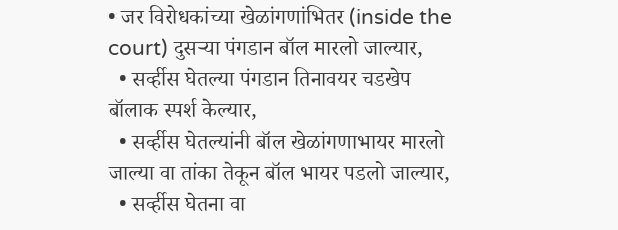• जर विरोधकांच्या खेळांगणांभितर (inside the court) दुसऱ्या पंगडान बॉल मारलो जाल्यार,
  • सर्व्हीस घेतल्या पंगडान तिनावयर चडखेप बॉलाक स्पर्श केल्यार,
  • सर्व्हीस घेतल्यांनी बॉल खेळांगणाभायर मारलो जाल्या वा तांका तेकून बॉल भायर पडलो जाल्यार,
  • सर्व्हीस घेतना वा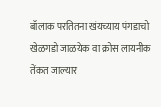बॉलाक परतितना खंयच्याय पंगडाचो खेळगडो जाळयेक वा क्रोस लायनीक तेंकत जाल्यार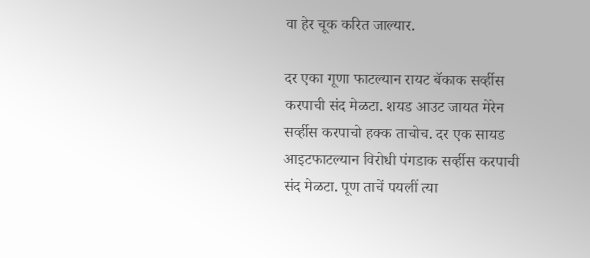वा हेर चूक करित जाल्यार.

दर एका गूणा फाटल्यान रायट बॅकाक सर्व्हीस करपाची संद मेळटा. शयड आउट जायत मेरेन सर्व्हीस करपाचो हक्क ताचोच. दर एक सायड आइटफाटल्यान विरोधी पंगडाक सर्व्हीस करपाची संद मेळटा. पूण ताचें पयलीं त्या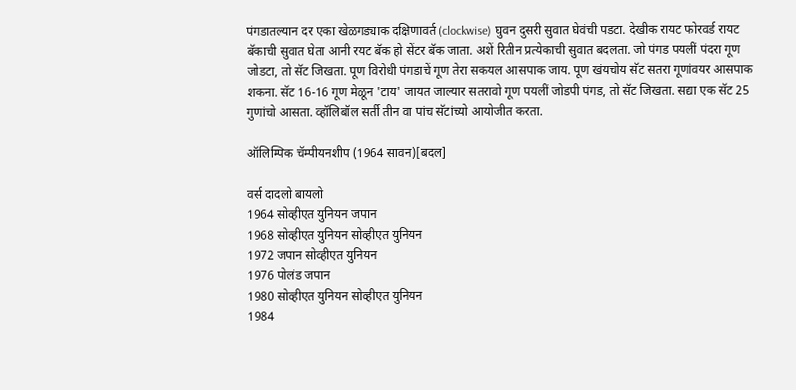पंगडातल्यान दर एका खेळगड्याक दक्षिणावर्त (clockwise) घुवन दुसरी सुवात घेवंची पडटा. देखीक रायट फोरवर्ड रायट बॅकाची सुवात घेता आनी रयट बॅक हो सेंटर बॅक जाता. अशें रितीन प्रत्येकाची सुवात बदलता. जो पंगड पयलीं पंदरा गूण जोडटा, तो सॅट जिखता. पूण विरोधी पंगडाचें गूण तेरा सकयल आसपाक जाय. पूण खंयचोय सॅट सतरा गूणांवयर आसपाक शकना. सॅट 16-16 गूण मेळून 'टाय' जायत जाल्यार सतरावो गूण पयलीं जोडपी पंगड, तो सॅट जिखता. सद्या एक सॅट 25 गुणांचो आसता. व्हॉलिबॉल सर्ती तीन वा पांच सॅटांच्यो आयोजीत करता.

ऑलिम्पिक चॅम्पीयनशीप (1964 सावन)[बदल]

वर्स दादलो बायलो
1964 सोव्हीएत युनियन जपान
1968 सोव्हीएत युनियन सोव्हीएत युनियन
1972 जपान सोव्हीएत युनियन
1976 पोलंड जपान
1980 सोव्हीएत युनियन सोव्हीएत युनियन
1984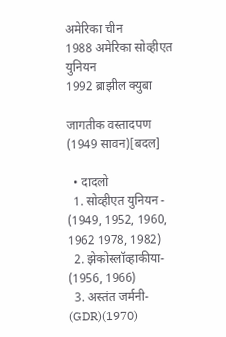अमेरिका चीन
1988 अमेरिका सोव्हीएत युनियन
1992 ब्राझील क्युबा

जागतीक वस्तादपण (1949 सावन)[बदल]

  • दादलो
  1. सोव्हीएत युनियन - (1949, 1952, 1960, 1962 1978, 1982)
  2. झेकोस्लॉव्हाकीया- (1956, 1966)
  3. अस्तंत जर्मनी- (GDR)(1970)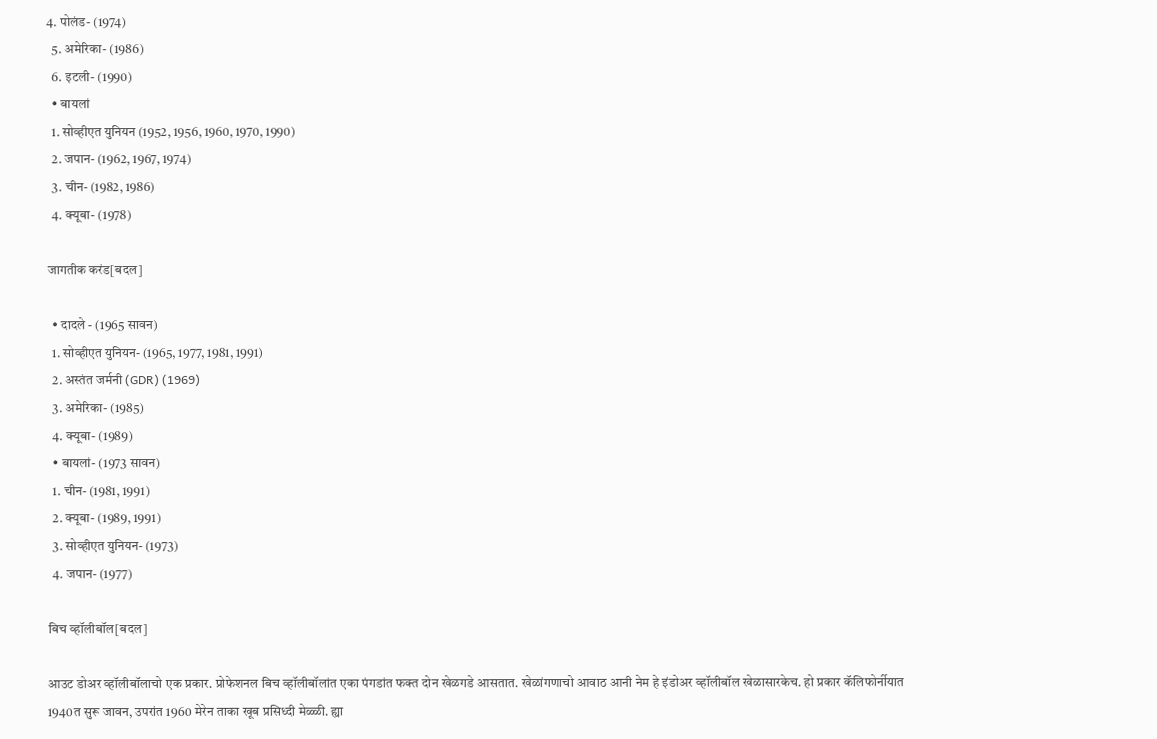4. पोलंड- (1974)
  5. अमेरिका- (1986)
  6. इटली- (1990)
  • बायलां
  1. सोव्हीएत युनियन (1952, 1956, 1960, 1970, 1990)
  2. जपान- (1962, 1967, 1974)
  3. चीन- (1982, 1986)
  4. क्यूबा- (1978)

जागतीक करंड[बदल]

  • दादले - (1965 सावन)
  1. सोव्हीएत युनियन- (1965, 1977, 1981, 1991)
  2. अस्तंत जर्मनी (GDR) (1969)
  3. अमेरिका- (1985)
  4. क्यूबा- (1989)
  • बायलां- (1973 सावन)
  1. चीन- (1981, 1991)
  2. क्यूबा- (1989, 1991)
  3. सोव्हीएत युनियन- (1973)
  4. जपान- (1977)

बिच व्हॉलीबॉल[बदल]

आउट डोअर व्हॉलीबॉलाचो एक प्रकार. प्रोफेशनल बिच व्हॉलीबॉलांत एका पंगडांत फक्त दोन खेळगडे आसतात. खेळांगणाचो आवाठ आनी नेम हे इंडोअर व्हॉलीबॉल खेळासारकेच. हो प्रकार कॅलिफोर्नीयात 1940त सुरू जावन, उपरांत 1960 मेरेन ताका खूब प्रसिध्दी मेळ्ळी. ह्या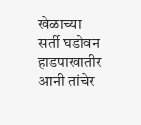खेळाच्या सर्ती घडोवन हाडपाखातीर आनी तांचेर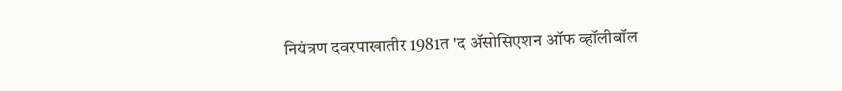नियंत्रण दवरपाखातीर 1981त 'द ॲसोसिएशन ऑफ व्हॉलीबॉल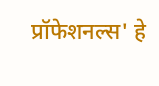प्रॉफेशनल्स' हे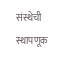संस्थेची स्थापणूक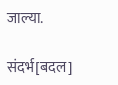जाल्या.

संदर्भ[बदल]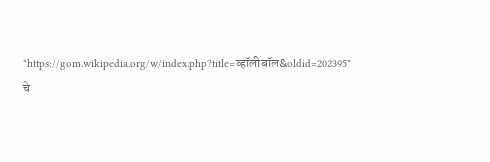"https://gom.wikipedia.org/w/index.php?title=व्हॉलीबॉल&oldid=202395" चे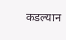कडल्यान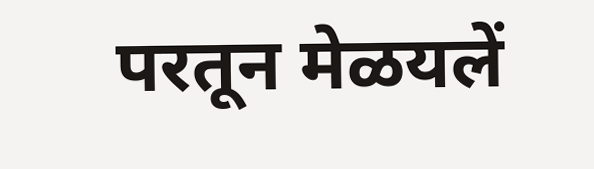परतून मेळयलें